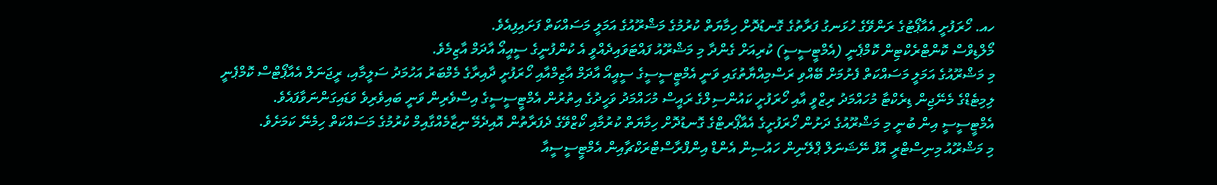ހއ. ހޯރަފުށީ އެއާޕޯޓުގެ ރަންވޭގެ ހުޅަނގު ފަރާތުގެ ގޮނޑުދޮށް ހިމާޔަތް ކުރުމުގެ މަޝްރޫއުގެ އަމަލީ މަސައްކަތް ފަށައިފިއެވެ.
މޯލްޑިވްސް ކޮންޓްރެކްޓިން ކޮމްޕެނީ (އެމްޓީސީސީ) ކުރިއަށް ގެންދާ މި މަޝްރޫއު ފައްޓަވައިދެއްވީ އެ ކުންފުނީގެ ސީއީއޯ އާދަމް އާޒިމެވެ.
މި މަޝްރޫއުގެ އަމަލީ މަސައްކަތް ފެށުމަށް ބޭއްވި ރަސްމިއްޔާތުގައި ވަނީ އެމްޓީސީސީގެ ސީއީއޯ އާދަމް އާޒިމްއާއި ހޯރަފުށީ ދާއިރާގެ މެމްބަރު އަހުމަދު ސަލީމާއި، ރީޖަނަލް އެއާޕޯޓްސް ކޮމްޕެނީ ލިމިޓެޑްގެ މެނޭޖިން ޑިރެކްޓާ މުހައްމަދު ރިޒްވީ އާއި ހޯރަފުށީ ކައުންސިލްގެ ރައީސް މުހައްމަދު ވަހީދުގެ އިތުރުން އެމްޓީސީސީގެ އިސްވެރިން ވަނީ ބައިވެރިވެ ވަޑައިގަންނަވާފައެވެ.
އެމްޓީސީސީ އިން ބުނީ މި މަޝްރޫއުގެ ދަށުން ހޯރަފުށީގެ އެއާޕޯރޓްގެ ގޮނޑުދޮށް ހިމާޔަތް ކުރުމާއި ކޯޒްވޭގެ ދެފަރާތުން އޮއިދެމޭ ނިޒާމެއްގާއިމް ކުރުމުގެ މަސައްކަތް ހިމެނޭ ކަމަށެވެ.
މި މަޝްރޫއު މިނިސްޓްރީ އޮފް ނޭޝަނަލް ޕްލޭނިން ހައުސިން އެންޑް އިންފްރާސްޓްރަކްޗާއިން އެމްޓީސީސީއާ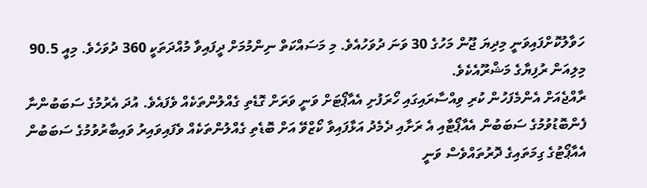ހަވާލުކޮށްފައިވަނީ މިދިޔަ ޖޫން މަހުގެ 30 ވަނަ ދުވަހުއެވެ. މި މަސައްކަތް ނިންމުމަށް ދީފައިވާ މުއްދަތަކީ 360 ދުވަހެވެ. މިއީ 90.5 މިލިއަން ރުފިޔާގެ މަޝްރޫއެކެވެ.
ރާއްޖެއަށް އެންމެފަހުން ކުރި ވިއްސާރައިގައި ހޯރަފުށި އެއާޕޯޓަށް ވަނީ ވަރަށް ގޮޑެތި ގެއްލުންތަކެއް ވެފައެވެ. އުދަ އެރުމުގެ ސަބަބުންނާ ފެންބޮޑުވުމުގެ ސަބަބުން އެއާޕޯޓާއި އެ ރަށާއި ދެމެދު އަޅާފައިވާ ކޯޒްވޭ އަށް ބޮޑެތި ގެއްލުންތަކެއް ވެފައިވައިރު ވައިބާރުވުމުގެ ސަބަބުން އެއާޕޯޓުގެ ގިމަތައިގެ ދޮރުތައްވެސް ވަނީ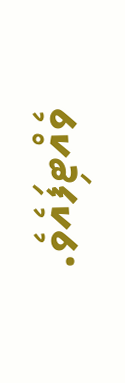ވެއްޓިފައެވެ.